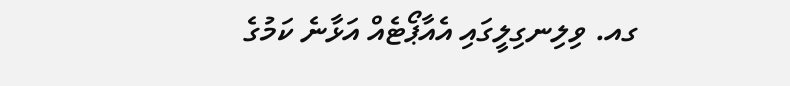ގއ. ވިލިނގިލީގައި އެއާޕޯޓެއް އަޅާނެ ކަމުގެ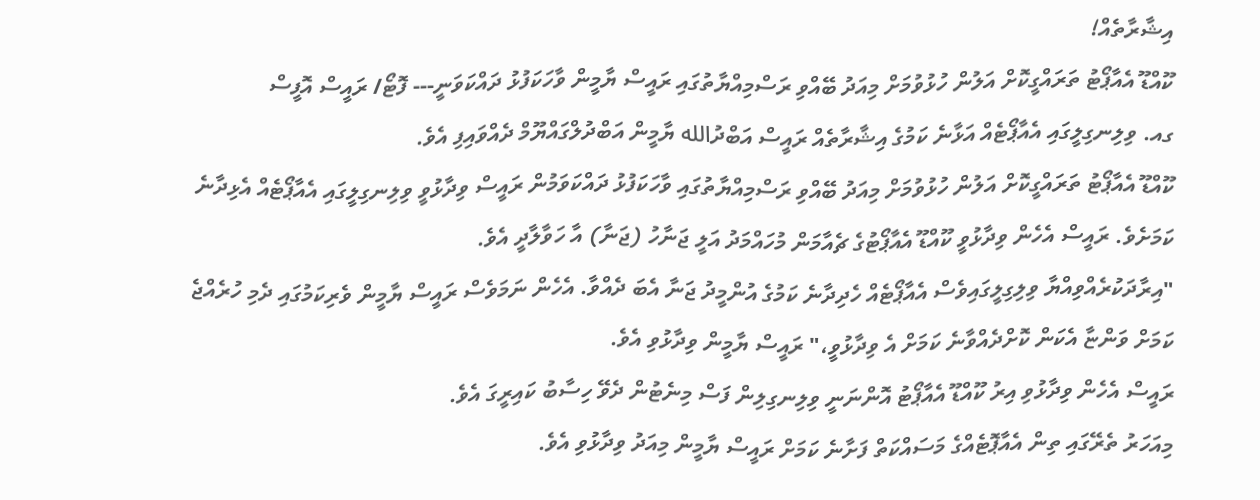އިޝާރާތެއް!
ކޫއްޑޫ އެއާޕޯޓު ތަރައްގީކޮށް އަލުން ހުޅުވުމަށް މިއަދު ބޭއްވި ރަސްމިއްޔާތުގައި ރައީސް ޔާމީން ވާހަކަފުޅު ދައްކަވަނީ--- ފޮޓޯ/ ރައީސް އޮފީސް
ގއ. ވިލިނގިލީގައި އެއާޕޯޓެއް އަޅާނެ ކަމުގެ އިޝާރާތެއް ރައީސް އަބްދުالله ޔާމީން އަބްދުލްގައްޔޫމް ދެއްވައިފި އެވެ.
ކޫއްޑޫ އެއާޕޯޓު ތަރައްގީކޮށް އަލުން ހުޅުވުމަށް މިއަދު ބޭއްވި ރަސްމިއްޔާތުގައި ވާހަކަފުޅު ދައްކަވަމުން ރައީސް ވިދާޅުވީ ވިލިނގިލީގައި އެއާޕޯޓެއް އެޅިދާނެ ކަމަށެވެ. ރައީސް އެހެން ވިދާޅުވީ ކޫއްޑޫ އެއާޕޯޓުގެ ޗެއާމަން މުހައްމަދު އަލީ ޖަނާހު (ޖަނާ) އާ ހަވާލާދީ އެވެ.
"އިރާދަކުރެއްވިއްޔާ ވިލިގިލީގައިވެސް އެއާޕޯޓެއް ހެދިދާނެ ކަމުގެ އުންމީދު ޖަނާ އެބަ ދެއްވާ. އެހެން ނަމަވެސް ރައީސް ޔާމީން ވެރިކަމުގައި ދެމި ހުރެއްޖެ ކަމަށް ވަންޏާ އެކަން ކޮށްދެއްވާނެ ކަމަށް އެ ވިދާޅުވީ،" ރައީސް ޔާމީން ވިދާޅުވި އެވެ.
ރައީސް އެހެން ވިދާޅުވި އިރު ކޫއްޑޫ އެއާޕޯޓު އޮންނަނީ ވިލިނގިލިން ފަސް މިނެޓުން ދެވޭ ހިސާބު ކައިރީގަ އެވެ.
މިއަހަރު ތެރޭގައި ތިން އެއާޕޮޓެއްގެ މަސައްކަތް ފަށާނެ ކަމަށް ރައީސް ޔާމީން މިއަދު ވިދާޅުވި އެވެ.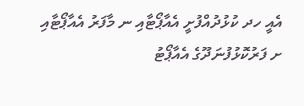އެއީ ހދ ކުޅުދުއްފުށީ އެއާޕޯޓާއި ނ މާފަރު އެއާޕޯޓާއި ށ ފަރުކޮޅުފުނަދޫގެ އެއާޕޯޓު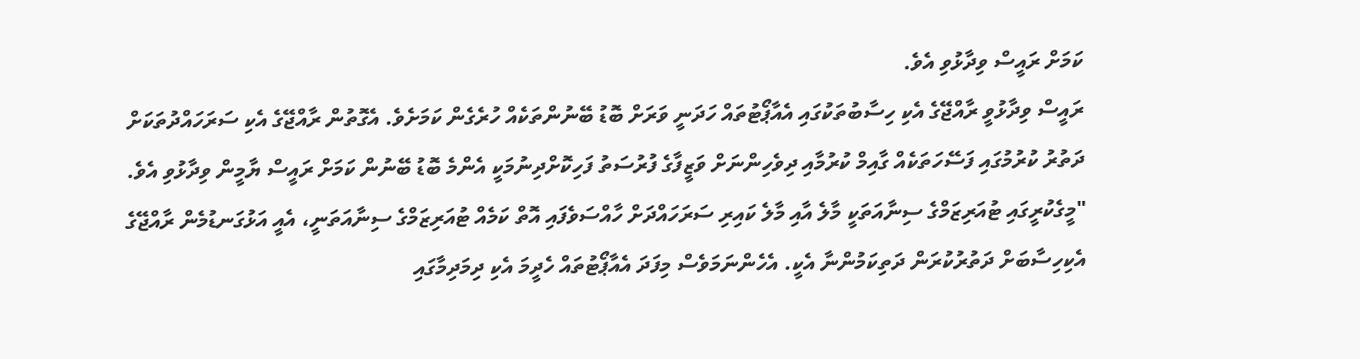ކަމަށް ރައީސް ވިދާޅުވި އެވެ.
ރައީސް ވިދާޅުވީ ރާއްޖޭގެ އެކި ހިސާބުތަކުގައި އެއާޕޯޓުތައް ހަދަނީ ވަރަށް ބޮޑު ބޭނުންތަކެއް ހުރެގެން ކަމަށެވެ. އެގޮތުން ރާއްޖޭގެ އެކި ސަރަހައްދުތަކަށް ދަތުރު ކުރުމުގައި ފަސޭހަތަކެއް ގާއިމް ކުރުމާއި ދިވެހިންނަށް ވަޒީފާގެ ފުރުސަތު ފަހިކޮށްދިނުމަކީ އެންމެ ބޮޑު ބޭނުން ކަމަށް ރައީސް ޔާމީން ވިދާޅުވި އެވެ.
"މީގެކުރީގައި ޓުއަރިޒަމްގެ ސިނާއަތަކީ މާލެ އާއި މާލެ ކައިރި ސަރަހައްދަށް ހާއްސަވެފައި އޮތް ކަމެއް ޓުއަރިޒަމްގެ ސިނާއަތަނީ، އެއީ އަޅުގަނޑުމެން ރާއްޖޭގެ އެކިހިސާބަށް ދަތުރުކުރަން ދަތިކަމުންނާ އެކީ. އެހެންނަމަވެސް މިފަދަ އެއާޕޯޓުތައް ހެދީމަ އެކި ދިމަދިމާގައި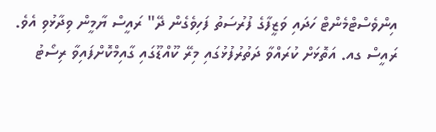އިންވެސްޓްމެންޓް ހަދައި ވަޒީފާގެ ފުރުސަތު ފަހިވެގެން ދޭ" ރައީސް ޔާމީން ވިދާޅުވި އެވެ.
ރައީސް ގއ. އަތޮޅަށް ކުރައްވާ ދަތުރުފުޅުގައި މިރޭ ކޫއްޑޫގައި ގާއިމްކޮށްފައިވާ ރިސޯޓު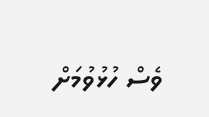ވެސް ހުޅުވުމަށް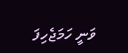ވަނީ ހަމަޖެހިފަ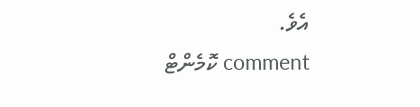އެވެ.
comment ކޮމެންޓް